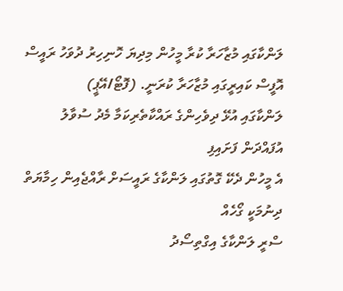ލަންކާގައި މުޒާހަރާ ކުރާ މީހުން މިދިޔަ ހޮނިހިރު ދުވަހު ރައީސް އޮފީސް ކައިރީގައި މުޒާހަރާ ކުރަނީ. (ފޮޓޯ/އޭޕީ)
ލަންކާގައި އުޅޭ ދިވެހިންގެ ރައްކާތެރިކަމާ މެދު ސުވާލު އުފައްދަން ފަށައިފި
އެ މީހުން ދެކޭ ގޮތުގައި ލަންކާގެ ރައީސަށް ރާއްޖެއިން ހިމާޔަތް ދިނުމަކީ ގޯހެއް
ސްރީ ލަންކާގެ އިގްތިސޯދު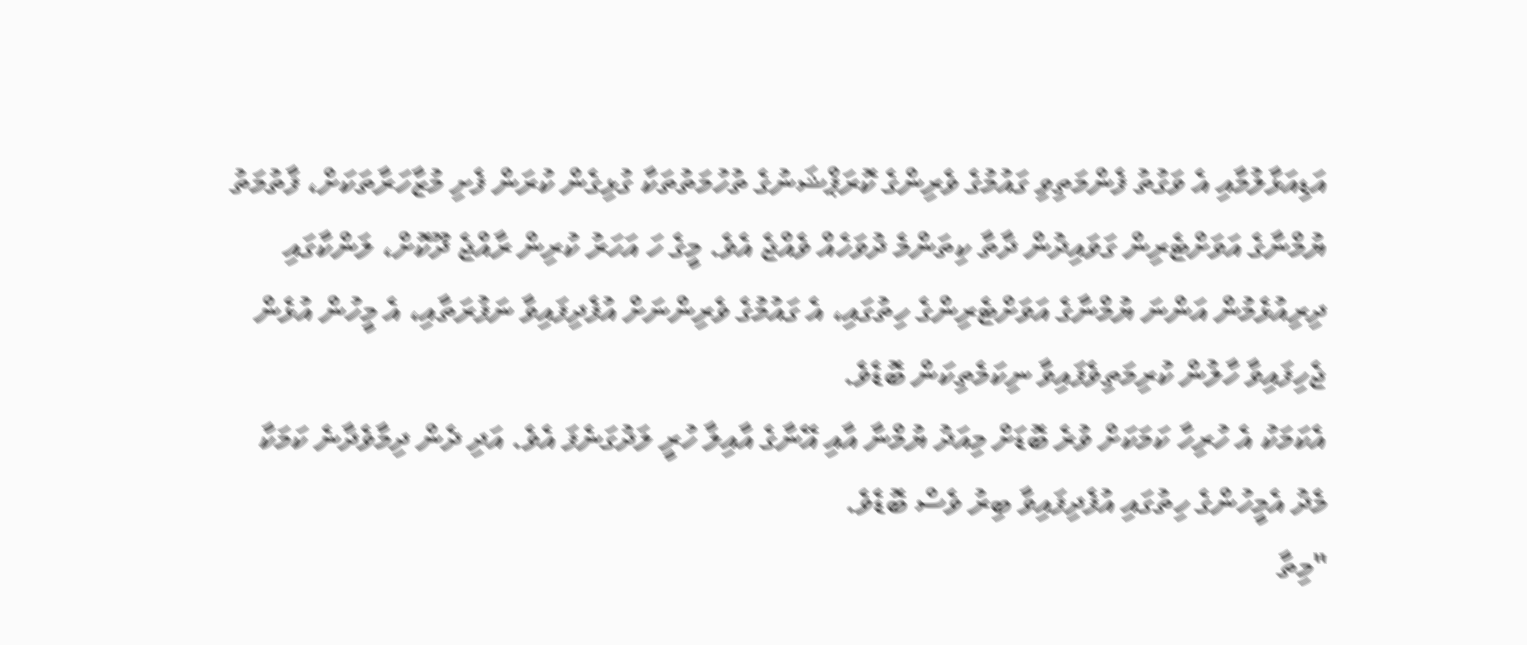އަޑިއަޅާލުމާއި އެ ވަގުތު ފެންމަތިވި ގައުމުގެ ވެރިންގެ ކޮރަޕްޝަނުގެ ތުހުމަތުތަކާ ގުޅިގެން ކުރަން ފެށި މުޒާހަރާތަކަށް، ފާތުމަތު ޔުމްނާގެ އަވަށްޓެރިން ގަވައިދުން ދާތާ ކިތަންމެ ދުވަހެއް ވެއްޖެ އެވެ. މީގެ ހަ އަހަރު ކުރިން ރާއްޖެ ދޫކޮށް، ލަންކާގައި ދިރިއުޅެމުން އަންނަ ޔުމްނާގެ އަވަށްޓެރިންގެ ހިތުގައި، އެ ގައުމުގެ ވެރިންނަށް އުފެދިފައިވާ ނަފުރަތާއި، އެ މީހުން އުޅެން ޖެހިފައިވާ ހާލުން ކުރިމަތިވެފައިވާ ނިކަމެތިކަން ބޮޑެވެ.
އެކަމަކު އެ ހުރިހާ ކަމަކަށް ވުރެ ބޮޑަށް މިއަދު ޔުމްނާ އާއި އޭނާގެ އާއިލާ ހުރީ ލަދުގަނެފަ އެވެ. އަދި ދެން ދިމާވެދާނެ ކަމަކާ މެދު އެމީހުންގެ ހިތުގައި އުފެދިފައިވާ ބިރު ވެސް ބޮޑެވެ.
"މިތާ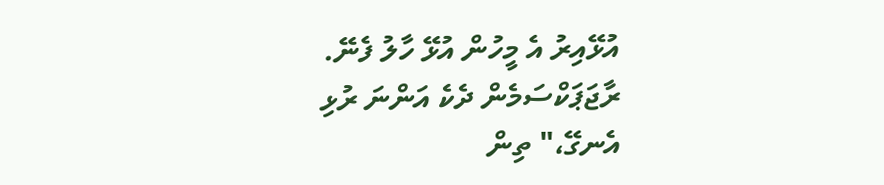އުޅޭއިރު އެ މީހުން އުޅޭ ހާލު ފެނޭ. ރާޖަޕަކްސަމެން ދެކެ އަންނަ ރުޅި އެނގޭ،" ތިން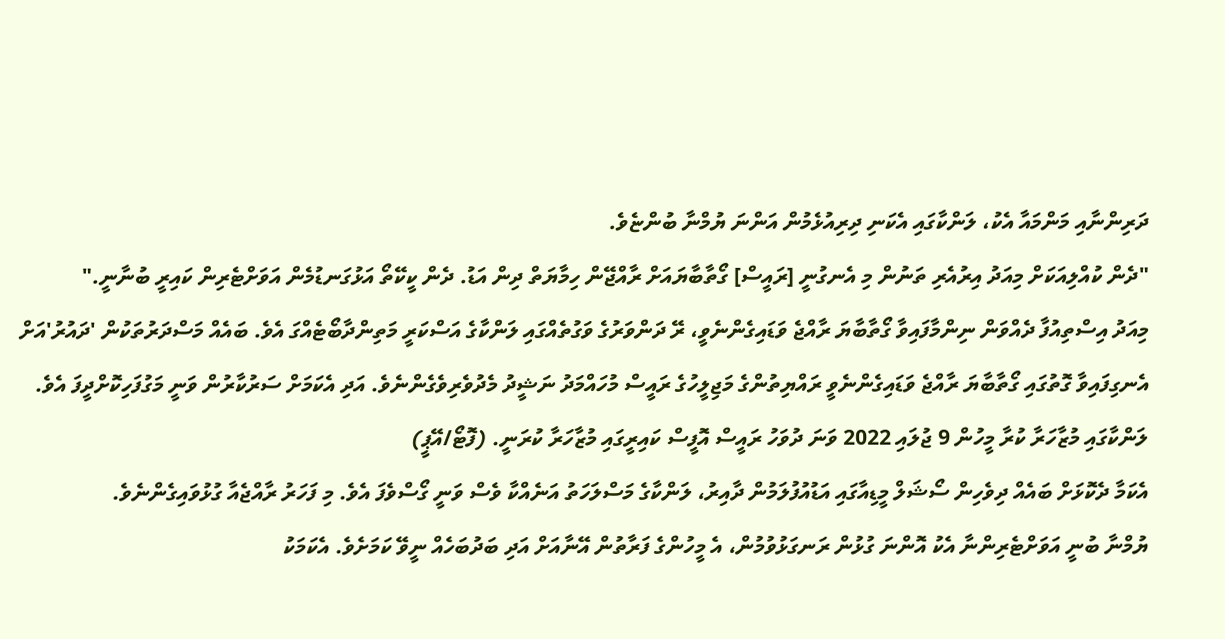ދަރިންނާއި މަންމައާ އެކު، ލަންކާގައި އެކަނި ދިރިއުޅެމުން އަންނަ ޔުމްނާ ބުންޏެވެ.
"ދެން ކުއްލިއަކަށް މިއަދު އިރުއެރި ތަނުން މި އެނގުނީ [ރައީސް] ގޯތާބާޔައަށް ރާއްޖޭން ހިމާޔަތް ދިން އަޑު. ދެން ކީކޭތޯ އަޅުގަނޑުމެން އަވަށްޓެރިން ކައިރީ ބުނާނީ."
މިއަދު އިސްތިއުފާ ދެއްވަން ނިންމާފައިވާ ގޯތާބާޔަ ރާއްޖެ ވަޑައިގެންނެވީ، ރޭ ދަންވަރުގެ ވަގުތެއްގައި ލަންކާގެ އަސްކަރީ މަތިންދާބޯޓެއްގަ އެވެ. ބައެއް މަސްދަރުތަކުން 'ދައުރު'އަށް އެނގިފައިވާ ގޮތުގައި ގޯތާބާޔަ ރާއްޖެ ވަޑައިގެންނެވީ ރައްޔިތުންގެ މަޖިލީހުގެ ރައީސް މުހައްމަދު ނަޝީދު މެދުވެރިވެގެންނެވެ. އަދި އެކަމަށް ސަރުކާރުން ވަނީ މަގުފަހިކޮށްދީފަ އެވެ.
ލަންކާގައި މުޒާހަރާ ކުރާ މީހުން 9 ޖުލައި 2022 ވަނަ ދުވަހު ރައީސް އޮފީސް ކައިރީގައި މުޒާހަރާ ކުރަނީ. (ފޮޓޯ/އޭޕީ)
އެކަމާ ދެކޮޅަށް ބައެއް ދިވެހިން ސޯޝަލް މީޑިއާގައި އަޑުއުފުލަމުން ދާއިރު، ލަންކާގެ މަސްލަހަތު އަނެއްކާ ވެސް ވަނީ ގޯސްވެފަ އެވެ. މި ފަހަރު ރާއްޖެއާ ގުޅުވައިގެންނެވެ.
ޔުމްނާ ބުނީ އަވަށްޓެރިންނާ އެކު އޮންނަ ގުޅުން ރަނގަޅުވުމުން، އެ މީހުންގެ ފަރާތުން އޭނާއަށް އަދި ބަދުބަހެއް ނީވޭ ކަމަށެވެ. އެކަމަކު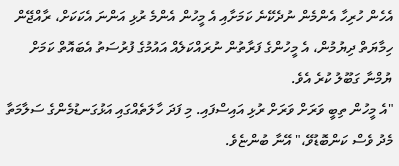އެހެން ހުރިހާ އެންމެން ނުދެކޭނެ ކަމަށާއި އެ މީހުން އެންމެ ރުޅި އަންނަ އެކަކަށް، ރާއްޖޭން ހިމާޔަތް ދިޔުމުން، އެ މީހުންގެ ފަރާތުން ނުރައްކަލެއް އައުމުގެ ފުރުސަތު އެބައޮތް ކަމަށް ޔުމްނާ ގަބޫލު ކުރެ އެވެ.
"އެ މީހުން ތިބީ ވަރަށް ވަރަށް ރުޅި އައިސްފައި. މި ފަދަ ހާލަތެއްގައި އަޅުގަނޑުމެންގެ ސަލާމަތާ މެދު ވެސް ކަންބޮޑުވޭ،" އޭނާ ބުންޏެވެ.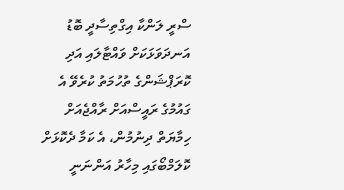ސްރީ ލަންކާ އިގްތިސާދީ ބޮޑު އަނދަވަޅަކަށް ވައްޓާލައި އަދި ކޮރަޕްޝަންގެ ތުހުމަތު ކުރެވޭ އެ ގައުމުގެ ރައީސްއަށް ރާއްޖެއަށް ހިމާޔަތް ދިނުމުން، އެ ކަމާ ދެކޮޅަށް ކޮލަމްބޯގައި މިހާރު އަންނަނީ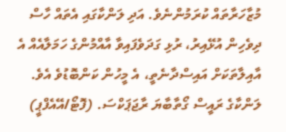މުޒާހަރާތައް ކުރަމުންނެވެ. އަދި ލަންކާގައި އެތައް ހާސް ދިވެހިން އުޅޭއިރު، ރުޅި ގަދަވެފައިވާ އާއްމުންގެ ހަމަލާއެއް އެ އާއިލާތަކަށް އައިސްދާނެތީ، އެ މީހުން ކަންބޮޑުވެ އެވެ.
ލަންކާގެ ރައީސް ގޯތާބާޔަ ރާޖަޕަކްސަ. (ފޮޓޯ/އޭއެފްޕީ)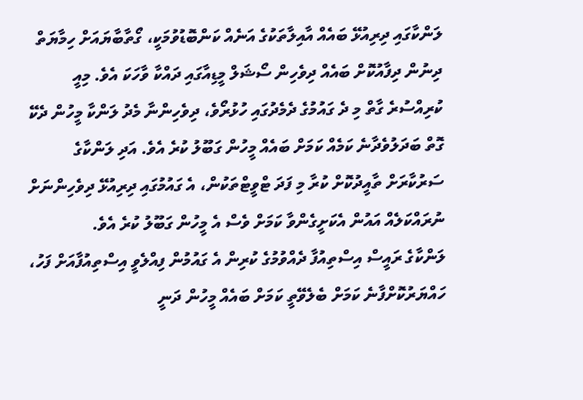ލަންކާގައި ދިރިއުޅޭ ބައެއް އާއިލާތަކުގެ އަނެއް ކަންބޮޑުވުމަކީ، ގޯތާބާޔައަށް ހިމާޔަތް ދިނުން ދިފާއުކޮށް ބައެއް ދިވެހިން ސޯޝަލް މީޑިއާގައި ދައްކާ ވާހަކަ އެވެ. މިއީ ކުރިއްސުރެ ގާތް މި ދެ ގައުމުގެ ދެމެދުގައި ހުޅުރޯވެ، ދިވެހިންނާ މެދު ލަންކާ މީހުން ދެކޭ ގޮތް ބަދަލުވެދާނެ ކަމެއް ކަމަށް ބައެއް މީހުން ގަބޫލު ކުރެ އެވެ. އަދި ލަންކާގެ ސަރުކާރަށް ތާއީދުކޮށް ކުރާ މި ފަދަ ޓްވީޓްތަކުން، އެ ގައުމުގައި ދިރިއުޅޭ ދިވެހިންނަށް ނުރައްކަލެއް އައުން އެކަށީގެންވާ ކަމަށް ވެސް އެ މީހުން ގަބޫލު ކުރެ އެވެ.
ލަންކާގެ ރައީސް އިސްތިއުފާ ދެއްވުމުގެ ކުރިން އެ ގައުމުން ފިއްލެވީ އިސްތިއުފާއަށް ފަހު، ހައްޔަރުކޮށްފާނެ ކަމަށް ބެލެވޭތީ ކަމަށް ބައެއް މީހުން ދަނީ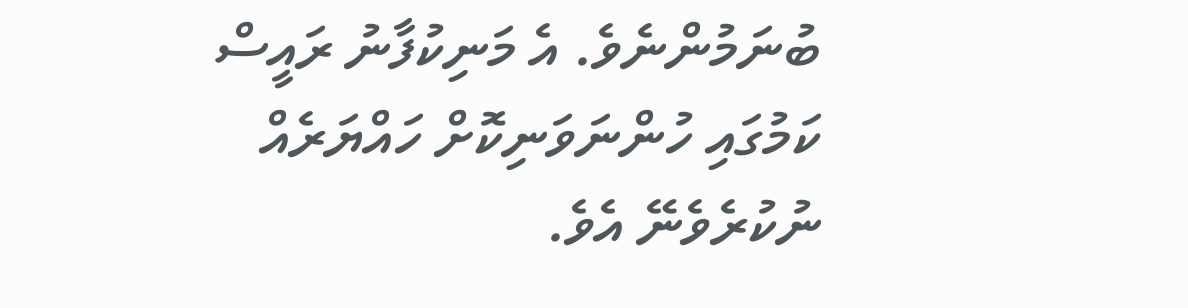ބުނަމުންނެވެ. އެ މަނިކުފާނު ރައީސް ކަމުގައި ހުންނަވަނިކޮށް ހައްޔަރެއް ނުކުރެވެނޭ އެވެ.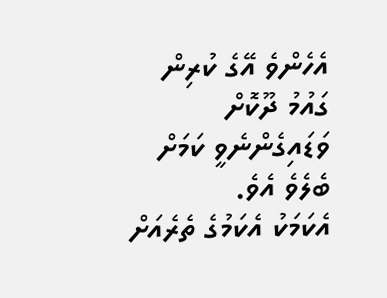އެހެންވެ އޭގެ ކުރިން ގައުމު ދޫކޮށް ވަޑައިގެންނެވީ ކަމަށް ބެލެވެ އެވެ.
އެކަމަކު އެކަމުގެ ތެރެއަށް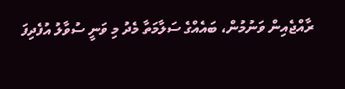ރާއްޖެއިން ވަނުމުން، ބައެއްގެ ސަލާމަތާ މެދު މި ވަނީ ސުވާލު އުފެދިފަ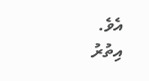އެވެ.
އިތުރު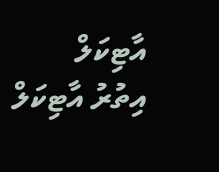އާޓިކަލް
އިތުރު އާޓިކަލް